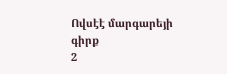Ովսէէ մարգարեյի գիրք
2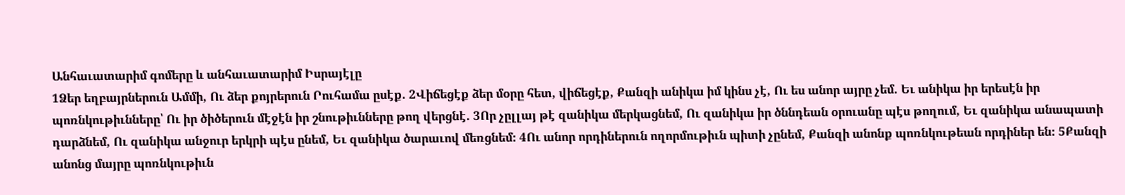Անհաւատարիմ գոմերը և անհաւատարիմ Իսրայէլը
1Ձեր եղբայրներուն Ամմի, Ու ձեր քոյրերուն Րուհամա ըսէք. 2Վիճեցէք ձեր մօրը հետ, վիճեցէք, Քանզի անիկա իմ կինս չէ, Ու ես անոր այրը չեմ. Եւ անիկա իր երեսէն իր պոռնկութիւնները՝ Ու իր ծիծերուն մէջէն իր շնութիւնները թող վերցնէ. 3Որ չըլլայ թէ զանիկա մերկացնեմ, Ու զանիկա իր ծննդեան օրուանը պէս թողում, Եւ զանիկա անապատի դարձնեմ, Ու զանիկա անջուր երկրի պէս ընեմ, Եւ զանիկա ծարաւով մեռցնեմ։ 4Ու անոր որդիներուն ողորմութիւն պիտի չընեմ, Քանզի անոնք պոռնկութեան որդիներ են։ 5Քանզի անոնց մայրը պոռնկութիւն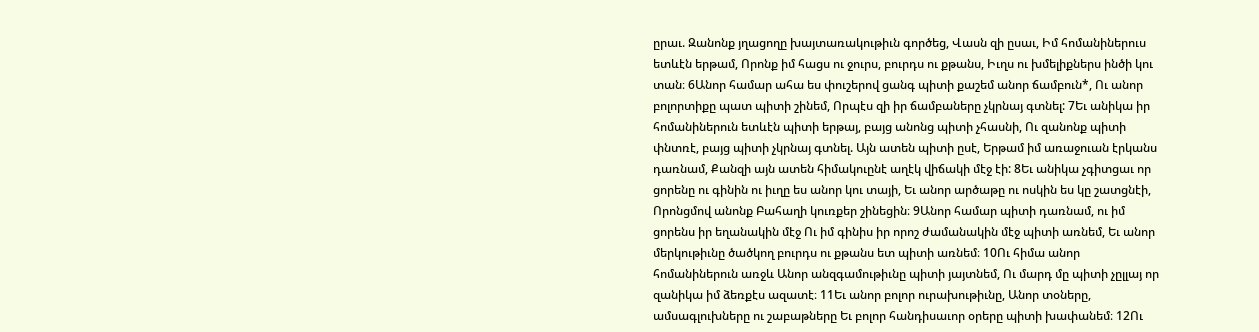ըրաւ. Զանոնք յղացողը խայտառակութիւն գործեց, Վասն զի ըսաւ, Իմ հոմանիներուս ետևէն երթամ, Որոնք իմ հացս ու ջուրս, բուրդս ու քթանս, Իւղս ու խմելիքներս ինծի կու տան։ 6Անոր համար ահա ես փուշերով ցանգ պիտի քաշեմ անոր ճամբուն*, Ու անոր բոլորտիքը պատ պիտի շինեմ, Որպէս զի իր ճամբաները չկրնայ գտնել: 7Եւ անիկա իր հոմանիներուն ետևէն պիտի երթայ, բայց անոնց պիտի չհասնի, Ու զանոնք պիտի փնտռէ, բայց պիտի չկրնայ գտնել. Այն ատեն պիտի ըսէ, Երթամ իմ առաջուան էրկանս դառնամ, Քանզի այն ատեն հիմակուընէ աղէկ վիճակի մէջ էի: 8Եւ անիկա չգիտցաւ որ ցորենը ու գինին ու իւղը ես անոր կու տայի, Եւ անոր արծաթը ու ոսկին ես կը շատցնէի, Որոնցմով անոնք Բահաղի կուռքեր շինեցին։ 9Անոր համար պիտի դառնամ, ու իմ ցորենս իր եղանակին մէջ Ու իմ գինիս իր որոշ ժամանակին մէջ պիտի առնեմ, Եւ անոր մերկութիւնը ծածկող բուրդս ու քթանս ետ պիտի առնեմ։ 10Ու հիմա անոր հոմանիներուն առջև Անոր անզգամութիւնը պիտի յայտնեմ, Ու մարդ մը պիտի չըլլայ որ զանիկա իմ ձեռքէս ազատէ։ 11Եւ անոր բոլոր ուրախութիւնը, Անոր տօները, ամսագլուխները ու շաբաթները Եւ բոլոր հանդիսաւոր օրերը պիտի խափանեմ։ 12Ու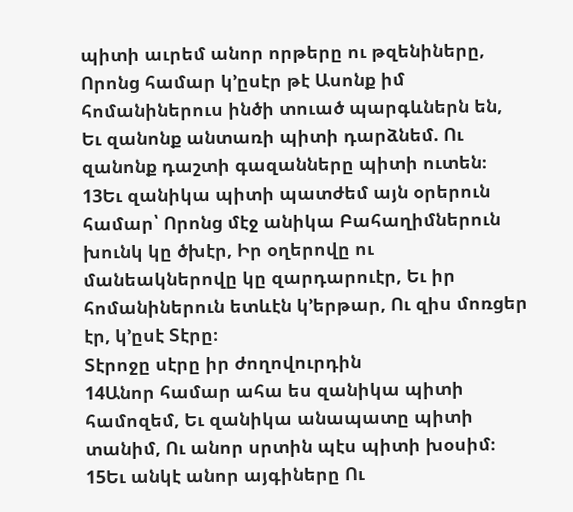պիտի աւրեմ անոր որթերը ու թզենիները, Որոնց համար կ’ըսէր թէ Ասոնք իմ հոմանիներուս ինծի տուած պարգևներն են, Եւ զանոնք անտառի պիտի դարձնեմ. Ու զանոնք դաշտի գազանները պիտի ուտեն։ 13Եւ զանիկա պիտի պատժեմ այն օրերուն համար՝ Որոնց մէջ անիկա Բահաղիմներուն խունկ կը ծխէր, Իր օղերովը ու մանեակներովը կը զարդարուէր, Եւ իր հոմանիներուն ետևէն կ’երթար, Ու զիս մոռցեր էր, կ’ըսէ Տէրը։
Տէրոջը սէրը իր ժողովուրդին
14Անոր համար ահա ես զանիկա պիտի համոզեմ, Եւ զանիկա անապատը պիտի տանիմ, Ու անոր սրտին պէս պիտի խօսիմ։ 15Եւ անկէ անոր այգիները Ու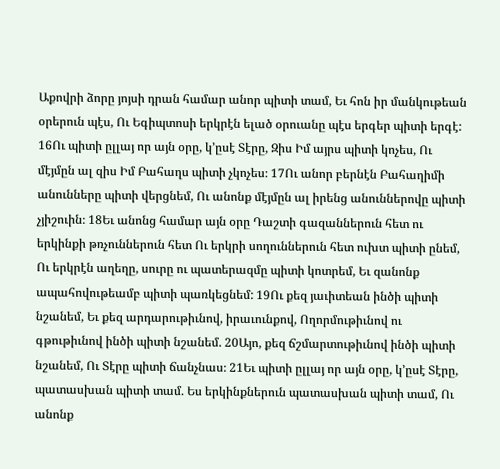Աքովրի ձորը յոյսի դրան համար անոր պիտի տամ, Եւ հոն իր մանկութեան օրերուն պէս, Ու Եգիպտոսի երկրէն ելած օրուանը պէս երգեր պիտի երգէ: 16Ու պիտի ըլլայ որ այն օրը, կ’ըսէ Տէրը, Զիս Իմ այրս պիտի կոչես, Ու մէյմըն ալ զիս Իմ Բահաղս պիտի չկոչես։ 17Ու անոր բերնէն Բահաղիմի անունները պիտի վերցնեմ, Ու անոնք մէյմըն ալ իրենց անուններովը պիտի չյիշուին։ 18Եւ անոնց համար այն օրը Դաշտի գազաններուն հետ ու երկինքի թռչուններուն հետ Ու երկրի սողուններուն հետ ուխտ պիտի ընեմ, Ու երկրէն աղեղը, սուրը ու պատերազմը պիտի կոտրեմ, Եւ զանոնք ապահովութեամբ պիտի պառկեցնեմ: 19Ու քեզ յաւիտեան ինծի պիտի նշանեմ, Եւ քեզ արդարութիւնով, իրաւունքով, Ողորմութիւնով ու գթութիւնով ինծի պիտի նշանեմ. 20Այո, քեզ ճշմարտութիւնով ինծի պիտի նշանեմ, Ու Տէրը պիտի ճանչնաս։ 21Եւ պիտի ըլլայ որ այն օրը, կ’ըսէ Տէրը, պատասխան պիտի տամ. Ես երկինքներուն պատասխան պիտի տամ, Ու անոնք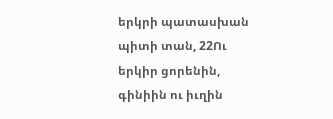երկրի պատասխան պիտի տան, 22Ու երկիր ցորենին, գինիին ու իւղին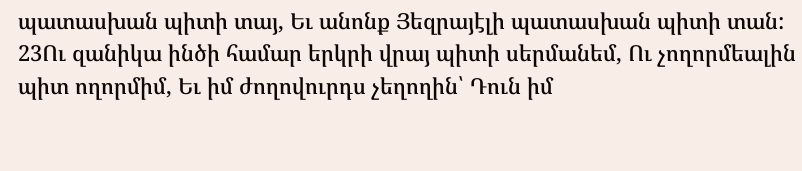պատասխան պիտի տայ, Եւ անոնք Յեզրայէլի պատասխան պիտի տան: 23Ու զանիկա ինծի համար երկրի վրայ պիտի սերմանեմ, Ու չողորմեալին պիտ ողորմիմ, Եւ իմ ժողովուրդս չեղողին՝ Դուն իմ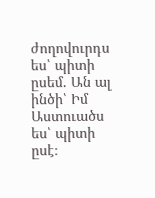ժողովուրդս ես՝ պիտի ըսեմ. Ան ալ ինծի՝ Իմ Աստուածս ես՝ պիտի ըսէ։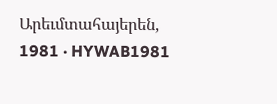Արեւմտահայերեն, 1981 · HYWAB1981